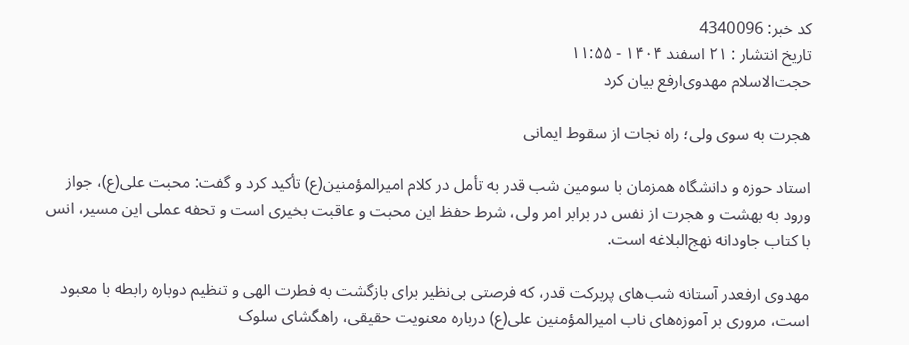کد خبر: 4340096
تاریخ انتشار : ۲۱ اسفند ۱۴۰۴ - ۱۱:۵۵
حجت‌الاسلام مهدوی‌ارفع بیان کرد

هجرت به سوی ولی؛ راه نجات از سقوط ایمانی

استاد حوزه و دانشگاه همزمان با سومین شب قدر به تأمل در کلام امیرالمؤمنین(ع) تأکید کرد و گفت: محبت علی(ع)، جواز ورود به بهشت و هجرت از نفس در برابر امر ولی، شرط حفظ این محبت و عاقبت‌ بخیری است و تحفه عملی این مسیر، انس با کتاب جاودانه نهج‌البلاغه است.

مهدوی ارفعدر آستانه شب‌های پربرکت قدر، که فرصتی بی‌نظیر برای بازگشت به فطرت الهی و تنظیم دوباره رابطه با معبود است، مروری بر آموزه‌های ناب امیرالمؤمنین علی(ع) درباره معنویت حقیقی، راهگشای سلوک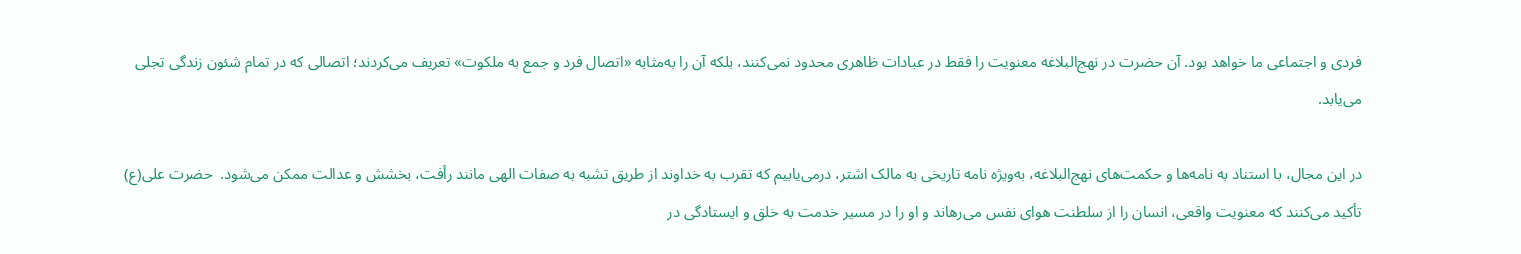فردی و اجتماعی ما خواهد بود. آن حضرت در نهج‌البلاغه معنویت را فقط در عبادات ظاهری محدود نمی‌کنند، بلکه آن را به‌مثابه «اتصال فرد و جمع به ملکوت» تعریف می‌کردند؛ اتصالی که در تمام شئون زندگی تجلی می‌یابد.

در این مجال، با استناد به نامه‌ها و حکمت‌های نهج‌البلاغه، به‌ویژه نامه تاریخی به مالک اشتر، درمی‌یابیم که تقرب به خداوند از طریق تشبه به صفات الهی مانند رأفت، بخشش و عدالت ممکن می‌شود.  حضرت علی(ع) تأکید می‌کنند که معنویت واقعی، انسان را از سلطنت هوای نفس می‌رهاند و او را در مسیر خدمت به خلق و ایستادگی در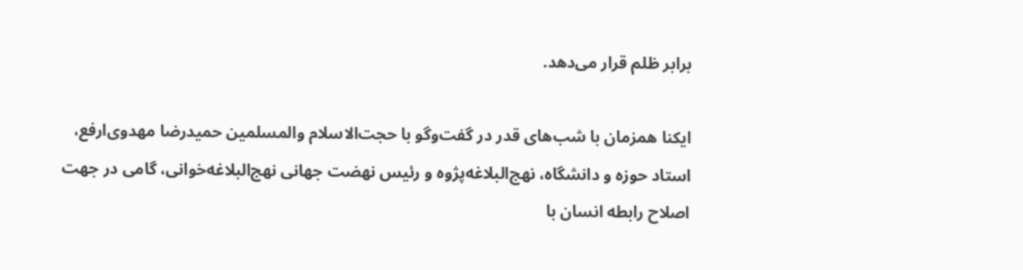برابر ظلم قرار می‌دهد.

ایکنا همزمان با شب‌های قدر در گفت‌و‌گو با حجت‌الاسلام والمسلمین حمیدرضا مهدوی‌ارفع، استاد حوزه و دانشگاه، نهج‌البلاغه‌پژوه و رئیس نهضت جهانی نهج‌البلاغه‌خوانی، گامی در جهت اصلاح رابطه انسان با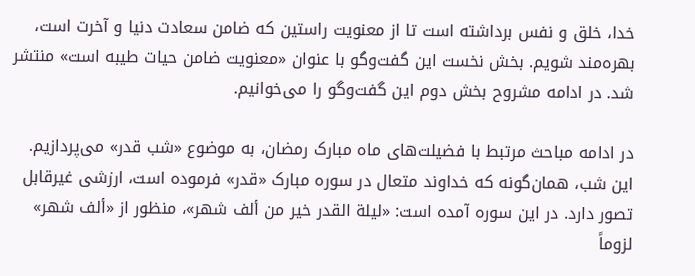خدا، خلق و نفس برداشته است تا از معنویت راستین که ضامن سعادت دنیا و آخرت است، بهره‌مند شویم. بخش نخست این گفت‌وگو با عنوان «معنویت ضامن حیات طیبه است» منتشر شد. در ادامه مشروح بخش دوم این گفت‌وگو را می‌خوانیم.

در ادامه مباحث مرتبط با فضیلت‌های ماه مبارک رمضان، به موضوع «شب قدر» می‌پردازیم. این شب، همان‌گونه که خداوند متعال در سوره مبارک «قدر» فرموده است، ارزشی غیرقابل تصور دارد. در این سوره آمده است: «لیلة القدر خیر من ألف شهر»، منظور از «ألف شهر» لزوماً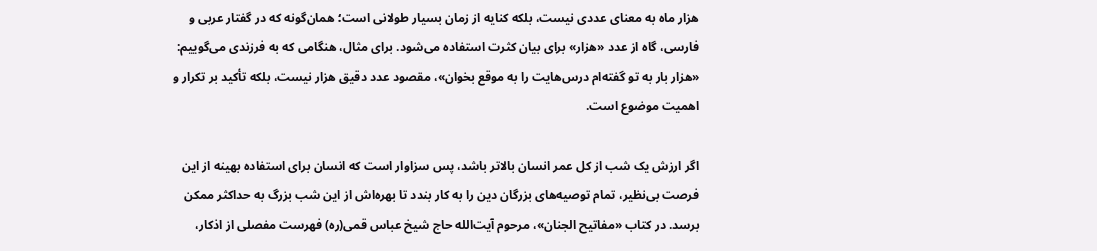هزار ماه به معنای عددی نیست، بلکه کنایه از زمان بسیار طولانی است؛ همان‌گونه که در گفتار عربی و فارسی، گاه از عدد «هزار» برای بیان کثرت استفاده می‌شود. برای مثال، هنگامی که به فرزندی می‌گوییم: «هزار بار به تو گفته‌ام درس‌هایت را به موقع بخوان»، مقصود عدد دقیق هزار نیست، بلکه تأکید بر تکرار و اهمیت موضوع است.

اگر ارزش یک شب از کل عمر انسان بالاتر باشد، پس سزاوار است که انسان برای استفاده بهینه از این فرصت بی‌نظیر، تمام توصیه‌های بزرگان دین را به کار بندد تا بهره‌اش از این شب بزرگ به حداکثر ممکن برسد. در کتاب «مفاتیح الجنان»، مرحوم آیت‌الله حاج شیخ عباس قمی(ره) فهرست مفصلی از اذکار،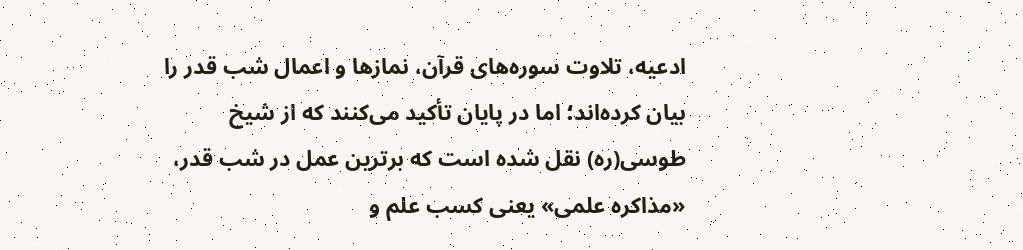ادعیه، تلاوت سوره‌های قرآن، نماز‌ها و اعمال شب قدر را بیان کرده‌اند؛ اما در پایان تأکید می‌کنند که از شیخ طوسی(ره) نقل شده است که برترین عمل در شب قدر، «مذاکره علمی» یعنی کسب علم و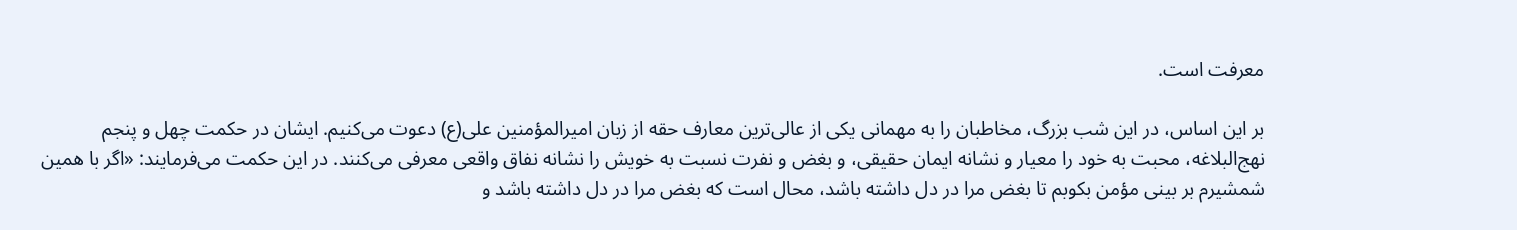معرفت است.

بر این اساس، در این شب بزرگ، مخاطبان را به مهمانی یکی از عالی‌ترین معارف حقه از زبان امیرالمؤمنین علی(ع) دعوت می‌کنیم. ایشان در حکمت چهل و پنجم نهج‌البلاغه، محبت به خود را معیار و نشانه ایمان حقیقی، و بغض و نفرت نسبت به خویش را نشانه نفاق واقعی معرفی می‌کنند. در این حکمت می‌فرمایند: «اگر با همین شمشیرم بر بینی مؤمن بکوبم تا بغض مرا در دل داشته باشد، محال است که بغض مرا در دل داشته باشد و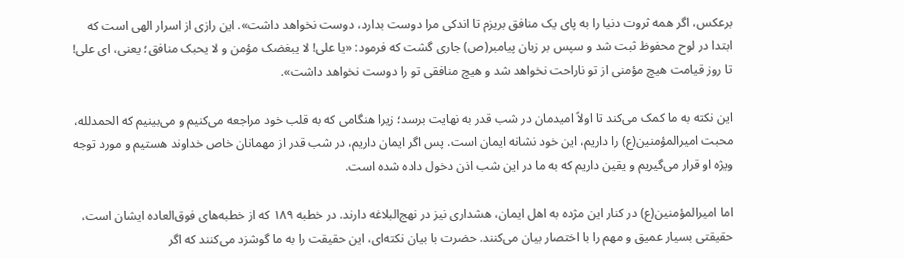برعکس، اگر همه ثروت دنیا را به پای یک منافق بریزم تا اندکی مرا دوست بدارد، دوست نخواهد داشت». این رازی از اسرار الهی است که ابتدا در لوح محفوظ ثبت شد و سپس بر زبان پیامبر(ص) جاری گشت که فرمود: «یا علی! لا یبغضک مؤمن و لا یحبک منافق؛ یعنی‌، ای علی! تا روز قیامت هیچ مؤمنی از تو ناراحت نخواهد شد و هیچ منافقی تو را دوست نخواهد داشت».

این نکته به ما کمک می‌کند تا اولاً امیدمان در شب قدر به نهایت برسد؛ زیرا هنگامی که به قلب خود مراجعه می‌کنیم و می‌بینیم که الحمدلله، محبت امیرالمؤمنین(ع) را داریم، این خود نشانه ایمان است. پس اگر ایمان داریم، در شب قدر از مهمانان خاص خداوند هستیم و مورد توجه ویژه او قرار می‌گیریم و یقین داریم که به ما در این شب اذن دخول داده شده است.

اما امیرالمؤمنین(ع) در کنار این مژده به اهل ایمان، هشداری نیز در نهج‌البلاغه دارند. در خطبه ۱۸۹ که از خطبه‌های فوق‌العاده ایشان است، حقیقتی بسیار عمیق و مهم را با اختصار بیان می‌کنند. حضرت با بیان نکته‌ای، این حقیقت را به ما گوشزد می‌کنند که اگر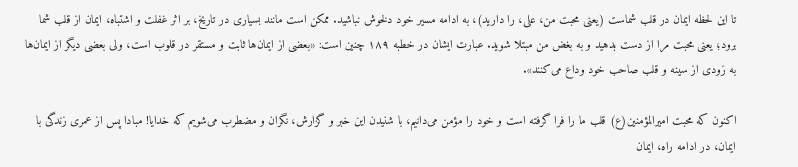تا این لحظه ایمان در قلب شماست (یعنی محبت من، علی، را دارید)، به ادامه مسیر خود دلخوش نباشید. ممکن است مانند بسیاری در تاریخ، بر اثر غفلت و اشتباه، ایمان از قلب شما برود؛ یعنی محبت مرا از دست بدهید و به بغض من مبتلا شوید. عبارت ایشان در خطبه ۱۸۹ چنین است: «بعضی از ایمان‌ها ثابت و مستقر در قلوب است، ولی بعضی دیگر از ایمان‌ها به زودی از سینه و قلب صاحب خود وداع می‌کنند».

اکنون که محبت امیرالمؤمنین(ع) قلب ما را فرا گرفته است و خود را مؤمن می‌دانیم، با شنیدن این خبر و گزارش، نگران و مضطرب می‌شویم که خدایا! مبادا پس از عمری زندگی با ایمان، در ادامه راه، ایمان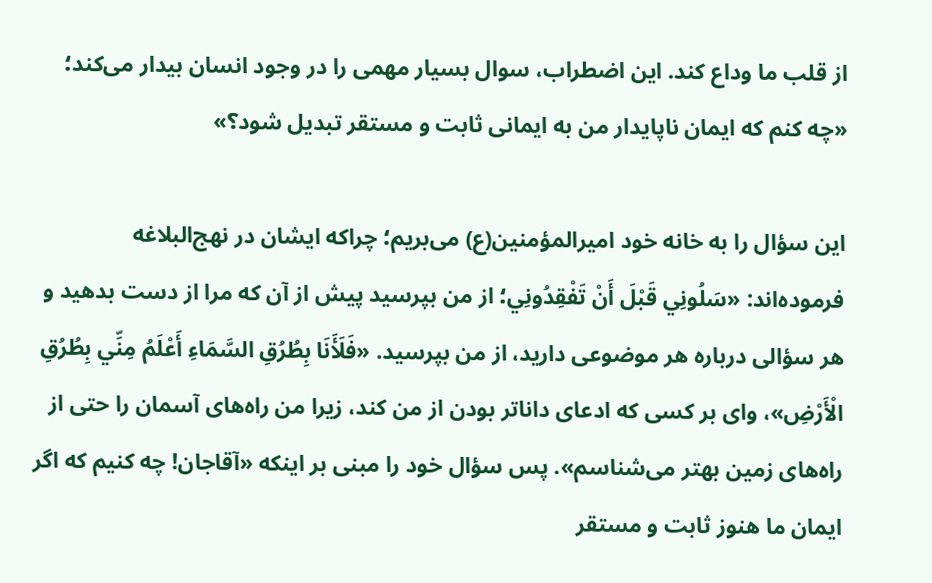از قلب ما وداع کند. این اضطراب، سوال بسیار مهمی را در وجود انسان بیدار می‌کند؛ «چه کنم که ایمان ناپایدار من به ایمانی ثابت و مستقر تبدیل شود؟»

این سؤال را به خانه خود امیرالمؤمنین(ع) می‌بریم؛ چراکه ایشان در نهج‌البلاغه فرموده‌اند: «سَلُونِي قَبْلَ أَنْ تَفْقِدُونِي؛ از من بپرسید پیش از آن که مرا از دست بدهید و هر سؤالی درباره هر موضوعی دارید، از من بپرسید. «فَلَأَنَا بِطُرُقِ السَّمَاءِ أَعْلَمُ مِنِّي بِطُرُقِ الْأَرْضِ»، وای بر کسی که ادعای داناتر بودن از من کند، زیرا من راه‌های آسمان را حتی از راه‌های زمین بهتر می‌شناسم». پس سؤال خود را مبنی بر اینکه «آقاجان! چه کنیم که اگر ایمان ما هنوز ثابت و مستقر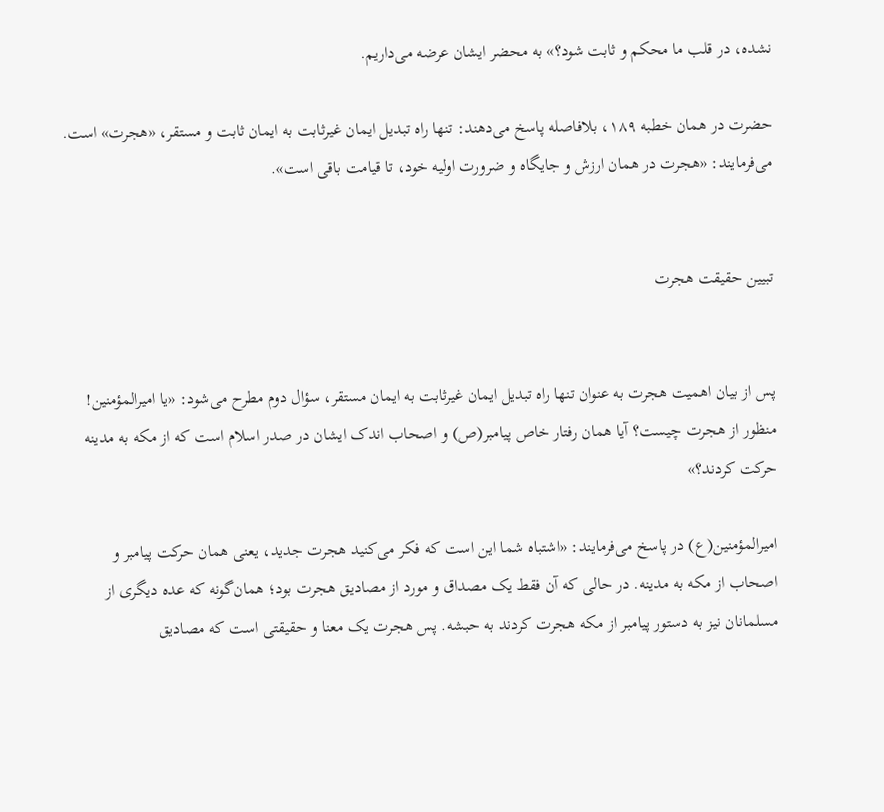نشده، در قلب ما محکم و ثابت شود؟» به محضر ایشان عرضه می‌داریم.

حضرت در همان خطبه ۱۸۹، بلافاصله پاسخ می‌دهند: تنها راه تبدیل ایمان غیرثابت به ایمان ثابت و مستقر، «هجرت» است. می‌فرمایند: «هجرت در همان ارزش و جایگاه و ضرورت اولیه خود، تا قیامت باقی است».


تبیین حقیقت هجرت


پس از بیان اهمیت هجرت به عنوان تنها راه تبدیل ایمان غیرثابت به ایمان مستقر، سؤال دوم مطرح می‌شود: «یا امیرالمؤمنین! منظور از هجرت چیست؟ آیا همان رفتار خاص پیامبر(ص) و اصحاب اندک ایشان در صدر اسلام است که از مکه به مدینه حرکت کردند؟»

امیرالمؤمنین(ع) در پاسخ می‌فرمایند: «اشتباه شما این است که فکر می‌کنید هجرت جدید، یعنی همان حرکت پیامبر و اصحاب از مکه به مدینه. در حالی که آن فقط یک مصداق و مورد از مصادیق هجرت بود؛ همان‌گونه که عده دیگری از مسلمانان نیز به دستور پیامبر از مکه هجرت کردند به حبشه. پس هجرت یک معنا و حقیقتی است که مصادیق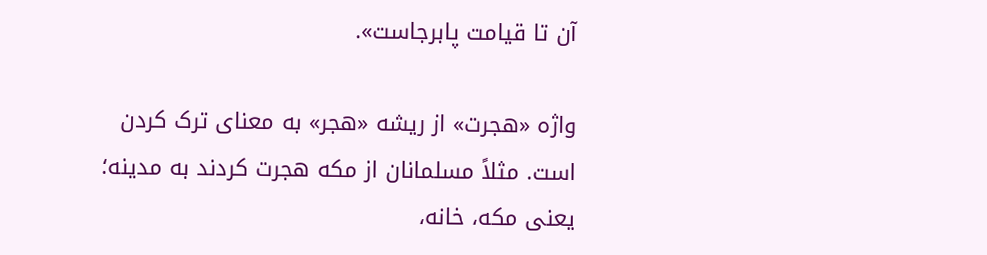آن تا قیامت پابرجاست».

واژه «هجرت» از ریشه «هجر» به معنای ترک کردن است. مثلاً مسلمانان از مکه هجرت کردند به مدینه؛ یعنی مکه، خانه،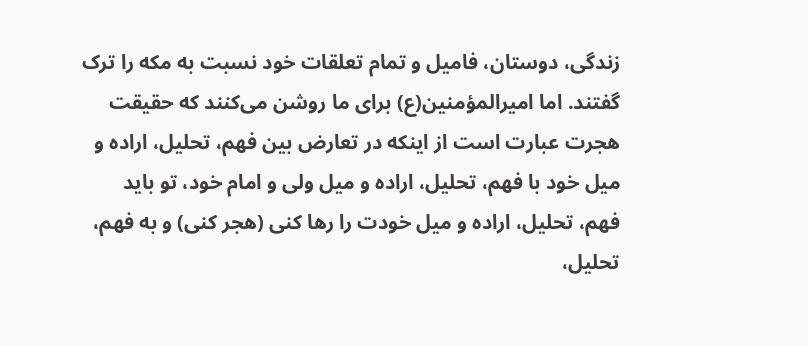زندگی، دوستان، فامیل و تمام تعلقات خود نسبت به مکه را ترک گفتند. اما امیرالمؤمنین(ع) برای ما روشن می‌کنند که حقیقت هجرت عبارت است از اینکه در تعارض بین فهم، تحلیل، اراده و میل خود با فهم، تحلیل، اراده و میل ولی و امام خود، تو باید فهم، تحلیل، اراده و میل خودت را رها کنی (هجر کنی) و به فهم، تحلیل،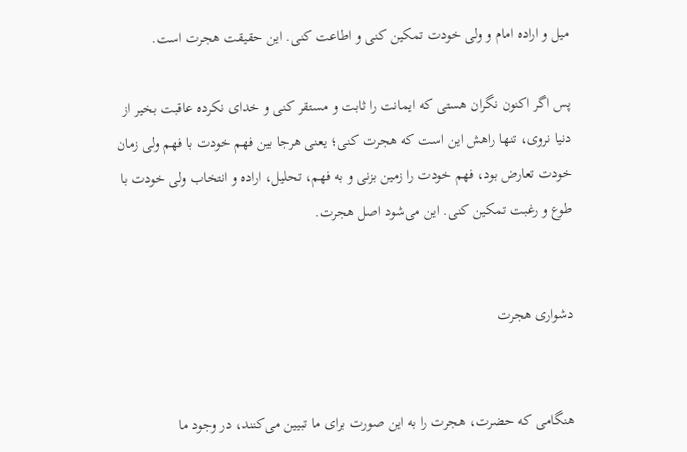میل و اراده امام و ولی خودت تمکین کنی و اطاعت کنی. این حقیقت هجرت است.

پس اگر اکنون نگران هستی که ایمانت را ثابت و مستقر کنی و خدای نکرده عاقبت‌ بخیر از دنیا نروی، تنها راهش این است که هجرت کنی؛ یعنی هرجا بین فهم خودت با فهم ولی زمان خودت تعارض بود، فهم خودت را زمین بزنی و به فهم، تحلیل، اراده و انتخاب ولی خودت با طوع و رغبت تمکین کنی. این می‌شود اصل هجرت.


دشواری هجرت


هنگامی که حضرت، هجرت را به این صورت برای ما تبیین می‌کنند، در وجود ما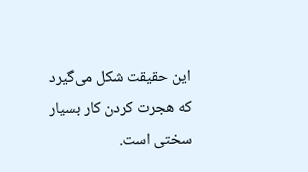این حقیقت شکل می‌گیرد که هجرت کردن کار بسیار سختی است.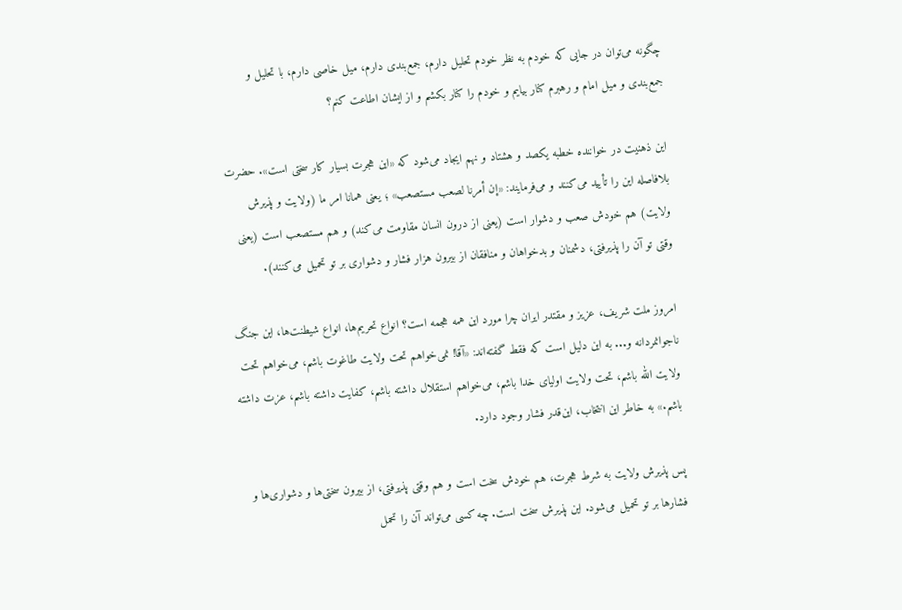چگونه می‌توان در جایی که خودم به نظر خودم تحلیل دارم، جمع‌بندی دارم، میل خاصی دارم، با تحلیل و جمع‌بندی و میل امام و رهبرم کنار بیایم و خودم را کنار بکشم و از ایشان اطاعت کنم؟

این ذهنیت در خواننده خطبه یکصد و هشتاد و نهم ایجاد می‌شود که «این هجرت بسیار کار سختی است». حضرت بلافاصله این را تأیید می‌کنند و می‌فرمایند: «إن أمرنا لصعب مستصعب» ؛ یعنی همانا امر ما (ولایت و پذیرش ولایت) هم خودش صعب و دشوار است (یعنی از درون انسان مقاومت می‌کند) و هم مستصعب است (یعنی وقتی تو آن را پذیرفتی، دشمنان و بدخواهان و منافقان از بیرون هزار فشار و دشواری بر تو تحمیل می‌کنند).

امروز ملت شریف، عزیز و مقتدر ایران چرا مورد این همه هجمه است؟ انواع تحریم‌ها، انواع شیطنت‌ها، این جنگ ناجوانمردانه و... به این دلیل است که فقط گفته‌اند: «آقا! نمی‌خواهم تحت ولایت طاغوت باشم، می‌خواهم تحت ولایت الله باشم، تحت ولایت اولیای خدا باشم، می‌خواهم استقلال داشته باشم، کفایت داشته باشم، عزت داشته باشم.» به خاطر این انتخاب، این‌قدر فشار‌ وجود دارد.

پس پذیرش ولایت به شرط هجرت، هم خودش سخت است و هم وقتی پذیرفتی، از بیرون سختی‌ها و دشواری‌ها و فشار‌ها بر تو تحمیل می‌شود. این پذیرش سخت است. چه کسی می‌تواند آن را تحمل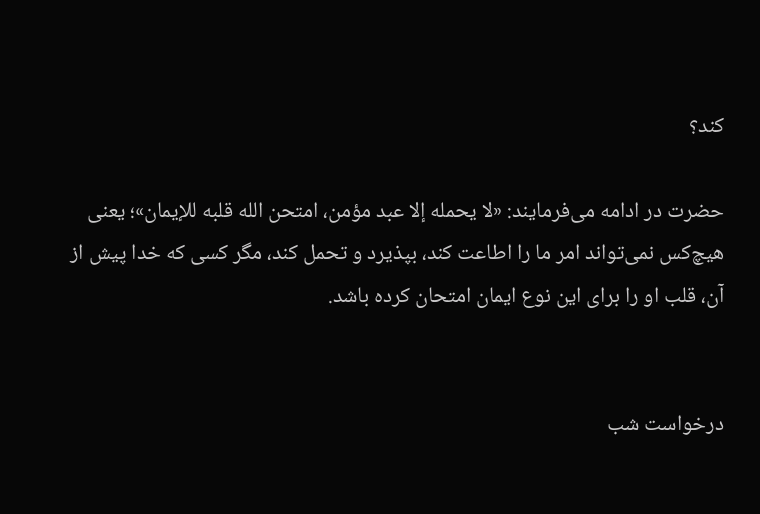کند؟

حضرت در ادامه می‌فرمایند: «لا یحمله إلا عبد مؤمن، امتحن الله قلبه للإیمان»؛ یعنی هیچ‌کس نمی‌تواند امر ما را اطاعت کند، بپذیرد و تحمل کند، مگر کسی که خدا پیش از آن، قلب او را برای این نوع ایمان امتحان کرده باشد.


درخواست شب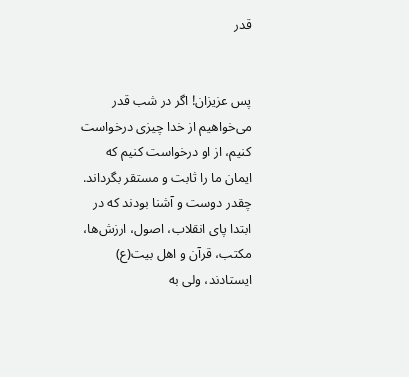قدر


پس عزیزان! اگر در شب قدر می‌خواهیم از خدا چیزی درخواست کنیم، از او درخواست کنیم که ایمان ما را ثابت و مستقر بگرداند. چقدر دوست و آشنا بودند که در ابتدا پای انقلاب، اصول، ارزش‌ها، مکتب، قرآن و اهل‌ بیت(ع) ایستادند، ولی به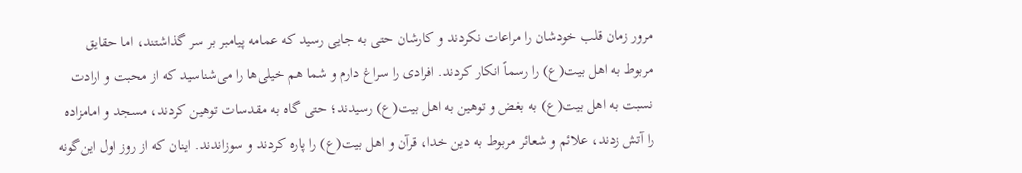مرور زمان قلب خودشان را مراعات نکردند و کارشان حتی به جایی رسید که عمامه پیامبر بر سر گذاشتند، اما حقایق مربوط به اهل‌ بیت(ع) را رسماً انکار کردند. افرادی را سراغ دارم و شما هم خیلی‌ها را می‌شناسید که از محبت و ارادت نسبت به اهل‌ بیت(ع) به بغض و توهین به اهل‌ بیت(ع) رسیدند؛ حتی گاه به مقدسات توهین کردند، مسجد و امامزاده را آتش زدند، علائم و شعائر مربوط به دین خدا، قرآن و اهل‌ بیت(ع) را پاره کردند و سوزاندند. اینان که از روز اول این‌گونه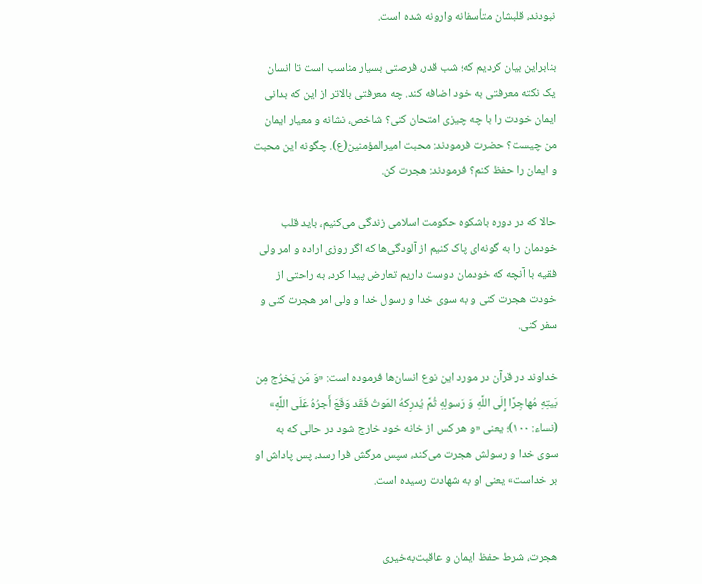نبودند، قلبشان متأسفانه وارونه شده است.

بنابراین بیان کردیم که؛ شب قدر، فرصتی بسیار مناسب است تا انسان یک نکته معرفتی به خود اضافه کند. چه معرفتی بالاتر از این که بدانی ایمان خودت را با چه چیزی امتحان کنی؟ شاخص، نشانه و معیار ایمان من چیست؟ حضرت فرمودند: محبت امیرالمؤمنین(ع). چگونه این محبت و ایمان را حفظ کنم؟ فرمودند: هجرت کن.

حالا که در دوره باشکوه حکومت اسلامی زندگی می‌کنیم، باید قلب خودمان را به گونه‌ای پاک کنیم از آلودگی‌ها که اگر روزی اراده و امر ولی فقیه با آنچه که خودمان دوست داریم تعارض پیدا کرد، به راحتی از خودت هجرت کنی و به سوی خدا و رسول خدا و ولی امر هجرت کنی و سفر کنی.

خداوند در قرآن در مورد این نوع انسان‌ها فرموده است: «وَ مَن یَخرُج مِن بَیتِهِ مُهاجِرًا إِلَی اللَّهِ وَ رَسولِهِ ثُمَّ یُدرِکهُ المَوتُ فَقَد وَقَعَ أَجرُهُ عَلَی اللَّهِ» (نساء: ۱۰۰)؛ یعنی «و هر کس از خانه خود خارج شود در حالی که به سوی خدا و رسولش هجرت می‌کند، سپس مرگش فرا رسد، پس پاداش او بر خداست» یعنی او به شهادت رسیده است.


هجرت، شرط حفظ ایمان و عاقبت‌به‌خیری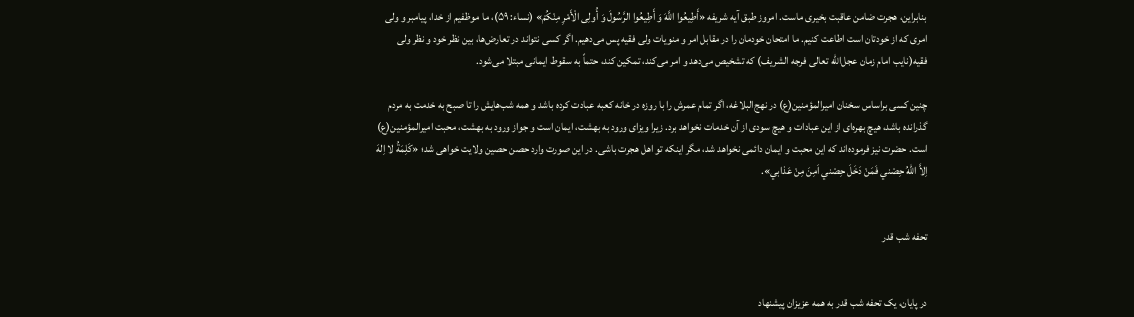بنابراین، هجرت ضامن عاقبت‌ بخیری ماست. امروز طبق آیه شریفه «أَطِیعُوا اللَّهَ وَ أَطِیعُوا الرَّسُولَ وَ أُولِی الْأَمْرِ مِنْکُمْ» (نساء: ۵۹)، ما موظفیم از خدا، پیامبر و ولی امری که از خودتان است اطاعت کنیم. ما امتحان خودمان را در مقابل امر و منویات ولی فقیه پس می‌دهیم. اگر کسی نتواند در تعارض‌ها، بین نظر خود و نظر ولی فقیه(نایب امام زمان عجل‌الله تعالی فرجه الشریف) که تشخیص می‌دهد و امر می‌کند، تمکین کند، حتماً به سقوط ایمانی مبتلا می‌شود.

چنین کسی براساس سخنان امیرالمؤمنین(ع) در نهج‌البلاغه، اگر تمام عمرش را با روزه در خانه کعبه عبادت کرده باشد و همه شب‌هایش را تا صبح به خدمت به مردم گذرانده باشد، هیچ بهره‌ای از این عبادات و هیچ سودی از آن خدمات نخواهد برد. زیرا ویزای ورود به بهشت، ایمان است و جواز ورود به بهشت، محبت امیرالمؤمنین(ع) است. حضرت نیز فرموده‌اند که این محبت و ایمان دائمی نخواهد شد، مگر اینکه تو اهل هجرت باشی. در این صورت وارد حصن حصین ولایت خواهی شد؛ «كَلِمَةُ لا اِلهَ اِلاَّ اللّهُ حِصْني فَمَنْ دَخَلَ حِصْني اَمِنَ مِنْ عَذابي».


تحفه شب قدر


در پایان، یک تحفه شب قدر به همه عزیزان پیشنهاد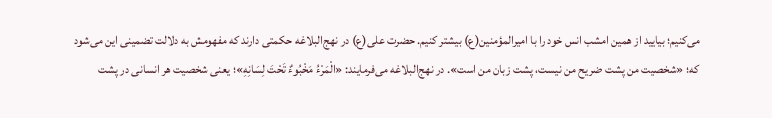می‌کنیم؛ بیایید از همین امشب انس خود را با امیرالمؤمنین(ع) بیشتر کنیم. حضرت علی(ع) در نهج‌البلاغه حکمتی دارند که مفهومش به دلالت تضمینی این می‌شود که؛ «شخصیت من پشت ضریح من نیست، پشت زبان من است». در نهج‌البلاغه می‌فرمایند: «الْمَرْءُ مَخْبُوءٌ تَحْتَ لِسَانِهِ»؛ یعنی شخصیت هر انسانی در پشت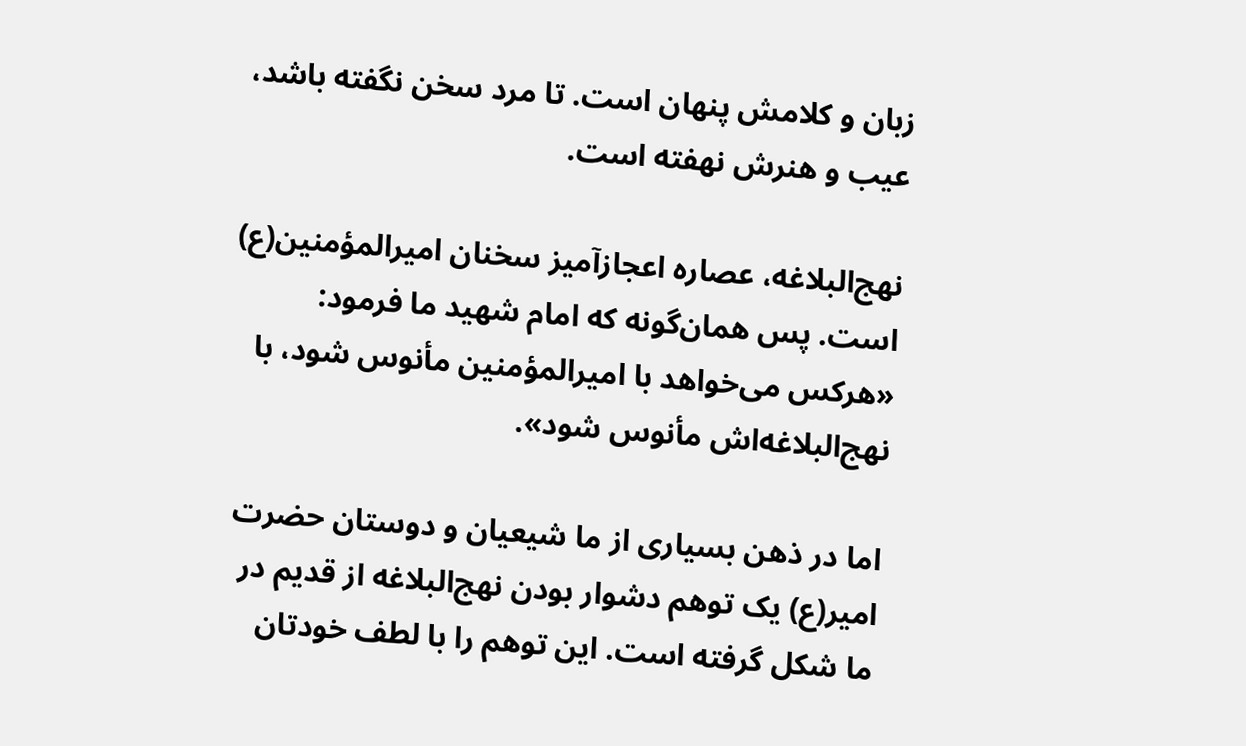زبان و کلامش پنهان است. تا مرد سخن نگفته باشد، عیب و هنرش نهفته است.

نهج‌البلاغه، عصاره اعجازآمیز سخنان امیرالمؤمنین(ع) است. پس همان‌گونه که امام شهید ما فرمود: «هرکس می‌خواهد با امیرالمؤمنین مأنوس شود، با نهج‌البلاغه‌اش مأنوس شود».

اما در ذهن بسیاری از ما شیعیان و دوستان حضرت امیر(ع) یک توهم دشوار بودن نهج‌البلاغه از قدیم در ما شکل گرفته است. این توهم را با لطف خودتان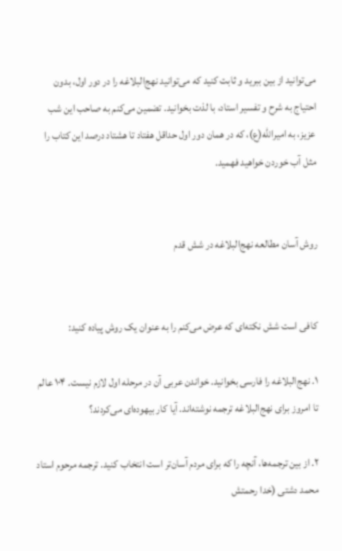می‌توانید از بین ببرید و ثابت کنید که می‌توانید نهج‌البلاغه را در دور اول، بدون احتیاج به شرح و تفسیر استاد، با لذت بخوانید. تضمین می‌کنم به صاحب این شب عزیز، به امیرالله(ع)، که در همان دور اول حداقل هفتاد تا هشتاد درصد این کتاب را مثل آب خوردن خواهید فهمید.


روش آسان مطالعه نهج‌البلاغه در شش قدم


کافی است شش نکته‌ای که عرض می‌کنم را به عنوان یک روش پیاده کنید:

۱. نهج‌البلاغه را فارسی بخوانید. خواندن عربی آن در مرحله اول لازم نیست. ۱۰۴ عالم تا امروز برای نهج‌البلاغه ترجمه نوشته‌اند. آیا کار بیهوده‌ای می‌کردند؟

۲. از بین ترجمه‌ها، آنچه را که برای مردم آسان‌تر است انتخاب کنید. ترجمه مرحوم استاد محمد دشتی (خدا رحمتش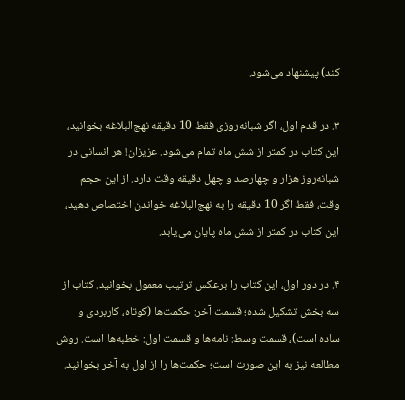کند) پیشنهاد می‌شود.

۳. در قدم اول، اگر شبانه‌روزی فقط 10 دقیقه نهج‌البلاغه بخوانید، این کتاب در کمتر از شش ماه تمام می‌شود. عزیزان! هر انسانی در شبانه‌روز هزار و چهارصد و چهل دقیقه وقت دارد. از این حجم وقت، فقط اگر 10 دقیقه را به نهج‌البلاغه خواندن اختصاص دهید، این کتاب در کمتر از شش ماه پایان می‌یابد.

۴. در دور اول، این کتاب را برعکس ترتیب معمول بخوانید. کتاب از سه بخش تشکیل شده؛ قسمت آخر: حکمت‌ها (کوتاه، کاربردی و ساده است)، قسمت وسط: نامه‌ها و قسمت اول: خطبه‌ها است. روش مطالعه نیز به این صورت است؛ حکمت‌ها را از اول به آخر بخوانید.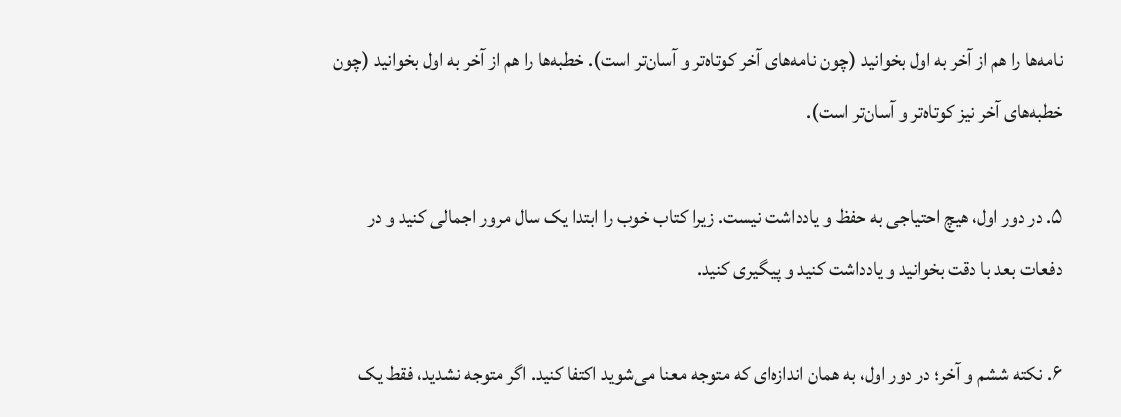نامه‌ها را هم از آخر به اول بخوانید (چون نامه‌های آخر کوتاه‌تر و آسان‌تر است). خطبه‌ها را هم از آخر به اول بخوانید (چون خطبه‌های آخر نیز کوتاه‌تر و آسان‌تر است).

۵. در دور اول، هیچ احتیاجی به حفظ و یادداشت نیست. زیرا کتاب خوب را ابتدا یک سال مرور اجمالی کنید و در دفعات بعد با دقت بخوانید و یادداشت کنید و پیگیری کنید.

۶. نکته ششم و آخر؛ در دور اول، به همان اندازه‌ای که متوجه معنا می‌شوید اکتفا کنید. اگر متوجه نشدید، فقط یک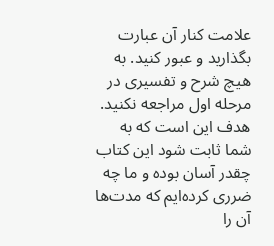علامت کنار آن عبارت بگذارید و عبور کنید. به هیچ شرح و تفسیری در مرحله اول مراجعه نکنید. هدف این است که به شما ثابت شود این کتاب چقدر آسان بوده و ما چه ضرری کرده‌ایم که مدت‌ها آن را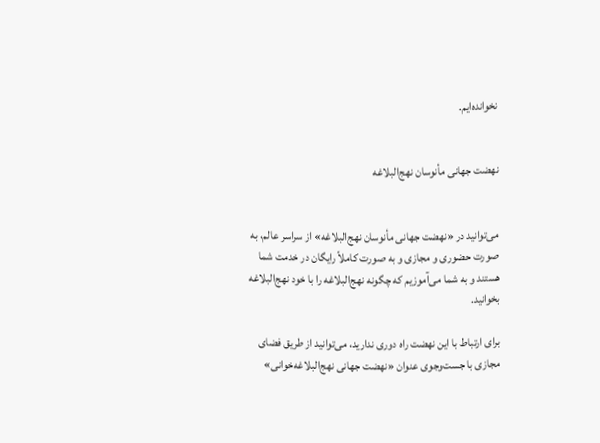نخوانده‌ایم.


نهضت جهانی مأنوسان نهج‌البلاغه


می‌توانید در «نهضت جهانی مأنوسان نهج‌البلاغه» از سراسر عالم، به صورت حضوری و مجازی و به صورت کاملاً رایگان در خدمت شما هستند و به شما می‌آموزیم که چگونه نهج‌البلاغه را با خود نهج‌البلاغه بخوانید.

برای ارتباط با این نهضت راه دوری ندارید، می‌توانید از طریق فضای مجازی با جست‌وجوی عنوان «نهضت جهانی نهج‌البلاغه‌خوانی»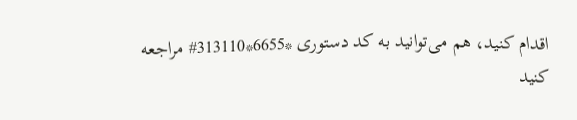اقدام کنید، هم می‌توانید به کد دستوری *6655*313110# مراجعه کنید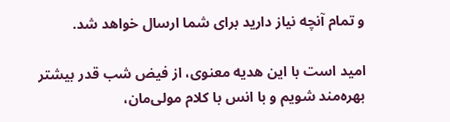و تمام آنچه نیاز دارید برای شما ارسال خواهد شد.

امید است با این هدیه معنوی، از فیض شب قدر بیشتر بهره‌مند شویم و با انس با کلام مولی‌مان،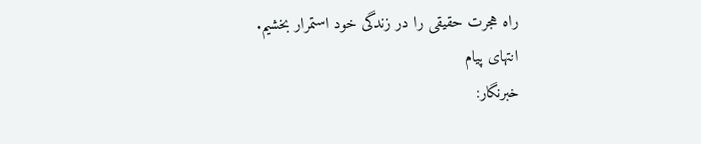راه هجرت حقیقی را در زندگی خود استمرار بخشیم.
انتهای پیام
خبرنگار: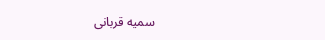سمیه قربانی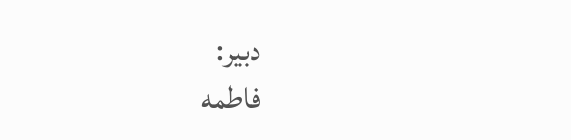دبیر:
فاطمه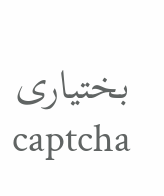بختیاری
captcha